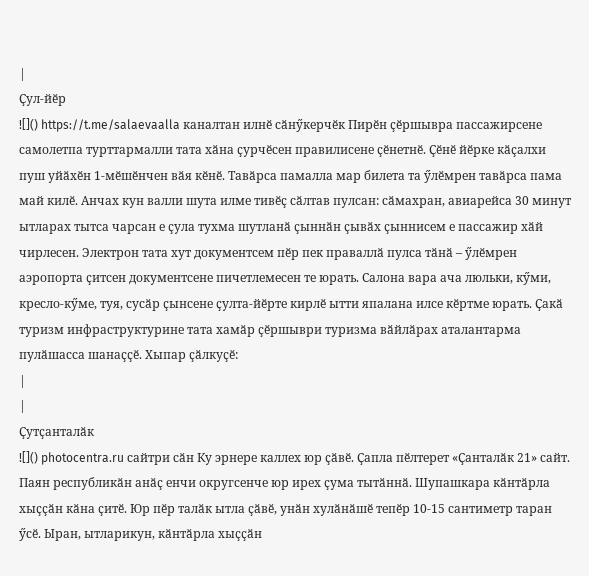|
Ҫул-йӗр
![]() https://t.me/salaevaalla каналтан илнӗ сӑнӳкерчӗк Пирӗн ҫӗршывра пассажирсене самолетпа турттармалли тата хӑна ҫурчӗсен правилисене ҫӗнетнӗ. Ҫӗнӗ йӗрке кӑҫалхи пуш уйӑхӗн 1-мӗшӗнчен вӑя кӗнӗ. Тавӑрса памалла мар билета та ӳлӗмрен тавӑрса пама май килӗ. Анчах кун валли шута илме тивӗҫ сӑлтав пулсан: сӑмахран, авиарейса 30 минут ытларах тытса чарсан е ҫула тухма шутланӑ ҫыннӑн ҫывӑх ҫыннисем е пассажир хӑй чирлесен. Электрон тата хут документсем пӗр пек праваллӑ пулса тӑнӑ – ӳлӗмрен аэропорта ҫитсен документсене пичетлемесен те юрать. Салона вара ача люльки, кӳми, кресло-кӳме, туя, сусӑр ҫынсене ҫулта-йӗрте кирлӗ ытти япалана илсе кӗртме юрать. Ҫакӑ туризм инфраструктурине тата хамӑр ҫӗршыври туризма вӑйлӑрах аталантарма пулӑшасса шанаҫҫӗ. Хыпар ҫӑлкуҫӗ:
|
|
Ҫутҫанталӑк
![]() photocentra.ru сайтри сӑн Ку эрнере каллех юр ҫӑвӗ. Ҫапла пӗлтерет «Ҫанталӑк 21» сайт. Паян республикӑн анӑҫ енчи округсенче юр ирех ҫума тытӑннӑ. Шупашкара кӑнтӑрла хыҫҫӑн кӑна ҫитӗ. Юр пӗр талӑк ытла ҫӑвӗ, унӑн хулӑнӑшӗ тепӗр 10-15 сантиметр таран ӳсӗ. Ыран, ытларикун, кӑнтӑрла хыҫҫӑн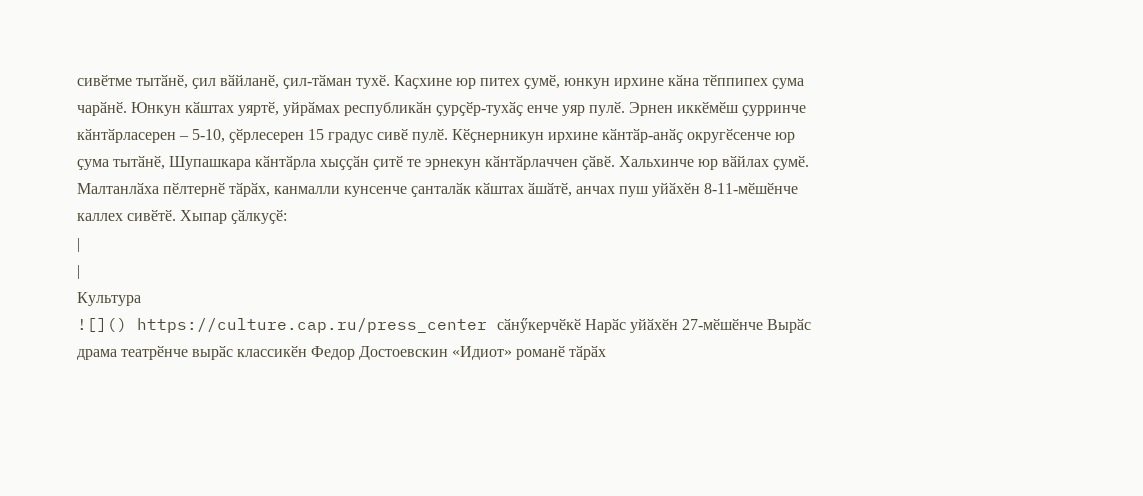сивӗтме тытӑнӗ, ҫил вӑйланӗ, ҫил-тӑман тухӗ. Каҫхине юр питех ҫумӗ, юнкун ирхине кӑна тӗппипех ҫума чарӑнӗ. Юнкун кӑштах уяртӗ, уйрӑмах республикӑн ҫурҫӗр-тухӑҫ енче уяр пулӗ. Эрнен иккӗмӗш ҫурринче кӑнтӑрласерен – 5-10, ҫӗрлесерен 15 градус сивӗ пулӗ. Кӗҫнерникун ирхине кӑнтӑр-анӑҫ округӗсенче юр ҫума тытӑнӗ, Шупашкара кӑнтӑрла хыҫҫӑн ҫитӗ те эрнекун кӑнтӑрлаччен ҫӑвӗ. Хальхинче юр вӑйлах ҫумӗ. Малтанлӑха пӗлтернӗ тӑрӑх, канмалли кунсенче ҫанталӑк кӑштах ӑшӑтӗ, анчах пуш уйӑхӗн 8-11-мӗшӗнче каллех сивӗтӗ. Хыпар ҫӑлкуҫӗ:
|
|
Культура
![]() https://culture.cap.ru/press_center сӑнӳкерчӗкӗ Нарӑс уйӑхӗн 27-мӗшӗнче Вырӑс драма театрӗнче вырӑс классикӗн Федор Достоевскин «Идиот» романӗ тӑрӑх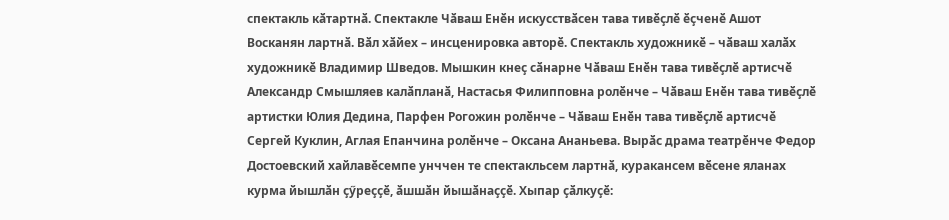спектакль кӑтартнӑ. Спектакле Чӑваш Енӗн искусствӑсен тава тивӗҫлӗ ӗҫченӗ Ашот Восканян лартнӑ. Вӑл хӑйех – инсценировка авторӗ. Спектакль художникӗ – чӑваш халӑх художникӗ Владимир Шведов. Мышкин кнеҫ сӑнарне Чӑваш Енӗн тава тивӗҫлӗ артисчӗ Александр Смышляев калӑпланӑ, Настасья Филипповна ролӗнче – Чӑваш Енӗн тава тивӗҫлӗ артистки Юлия Дедина, Парфен Рогожин ролӗнче – Чӑваш Енӗн тава тивӗҫлӗ артисчӗ Сергей Куклин, Аглая Епанчина ролӗнче – Оксана Ананьева. Вырӑс драма театрӗнче Федор Достоевский хайлавӗсемпе унччен те спектакльсем лартнӑ, куракансем вӗсене яланах курма йышлӑн ҫӳреҫҫӗ, ӑшшӑн йышӑнаҫҫӗ. Хыпар ҫӑлкуҫӗ: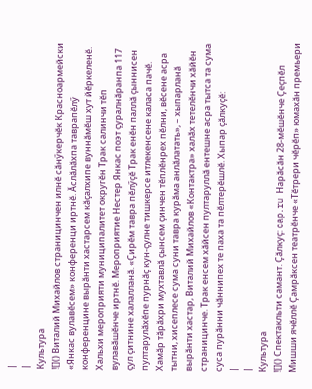|
|
Культура
![]() Виталий Михайлов страницинчен илнӗ сӑнӳкерчӗк Красноармейски «Янкас вулавӗсем» конференци иртнӗ. Ӑслӑлӑхпа таврапӗлӳ конференцине вырӑнти хастарсем кӑҫалхипе вуннӑмӗш хут йӗркеленӗ. Хальхи мероприяти муниципалитет округӗн Трак салинчи тӗп вулавӑшӗнче иртнӗ. Мероприятие Нестер Янкас поэт ҫуралнӑранпа 117 ҫул ҫитнине халалланӑ. «Ҫирӗм тавра пӗлӳҫӗ Трак енӗн паллӑ ҫыннисен пултарулӑхӗпе пурнӑҫ кун-ҫулне тишкерсе итлекенсене каласа пачӗ. Хамӑр тӑрӑхри мухтавлӑ ҫынсем ҫинчен тӗплӗнрех пӗлни, вӗсене асра тытни, хисеплесе сума суни тавра курӑма анлӑлатать», – хыпарланӑ вырӑнти хастар, Виталий Михайлов «Контактра» халӑх тетелӗнчи хӑйӗн страницинче. Трак енсем хӑйсен пултаруллӑ ентешне асра тытса та сума суса пурӑнни чӑннипех те паха та пӗлтерӗшлӗ. Хыпар ҫӑлкуҫӗ:
|
|
Культура
![]() Спектакльти самант. Ҫӑлкуҫ: cap.ru Нарӑсӑн 28-мӗшӗнче Ҫеҫпӗл Мишши ячӗллӗ Ҫамрӑксен театрӗнче «Тӗтрери чӗрӗп» юмахӑн премьери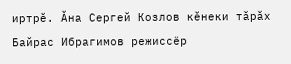иртрӗ. Ӑна Сергей Козлов кӗнеки тӑрӑх Байрас Ибрагимов режиссёр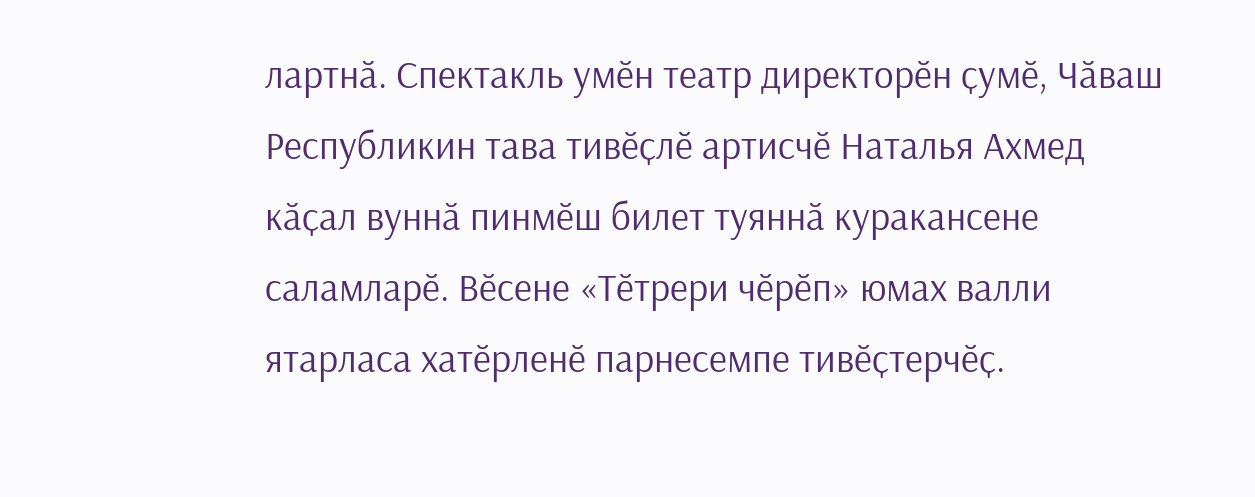лартнӑ. Спектакль умӗн театр директорӗн ҫумӗ, Чӑваш Республикин тава тивӗҫлӗ артисчӗ Наталья Ахмед кӑҫал вуннӑ пинмӗш билет туяннӑ куракансене саламларӗ. Вӗсене «Тӗтрери чӗрӗп» юмах валли ятарласа хатӗрленӗ парнесемпе тивӗҫтерчӗҫ.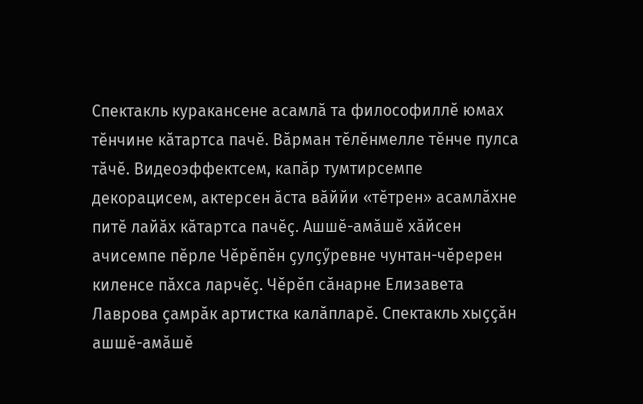Спектакль куракансене асамлӑ та философиллӗ юмах тӗнчине кӑтартса пачӗ. Вӑрман тӗлӗнмелле тӗнче пулса тӑчӗ. Видеоэффектсем, капӑр тумтирсемпе декорацисем, актерсен ӑста вӑййи «тӗтрен» асамлӑхне питӗ лайӑх кӑтартса пачӗҫ. Ашшӗ-амӑшӗ хӑйсен ачисемпе пӗрле Чӗрӗпӗн ҫулҫӳревне чунтан-чӗререн киленсе пӑхса ларчӗҫ. Чӗрӗп сӑнарне Елизавета Лаврова ҫамрӑк артистка калӑпларӗ. Спектакль хыҫҫӑн ашшӗ-амӑшӗ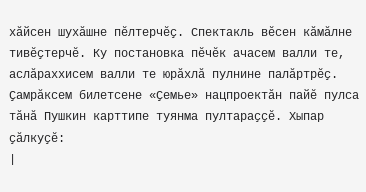хӑйсен шухӑшне пӗлтерчӗҫ. Спектакль вӗсен кӑмӑлне тивӗҫтерчӗ. Ку постановка пӗчӗк ачасем валли те, аслӑраххисем валли те юрӑхлӑ пулнине палӑртрӗҫ. Ҫамрӑксем билетсене «Ҫемье» нацпроектӑн пайӗ пулса тӑнӑ Пушкин карттипе туянма пултараҫҫӗ. Хыпар ҫӑлкуҫӗ:
|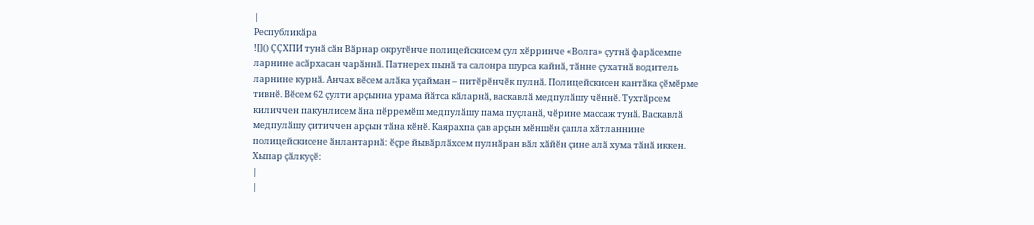|
Республикӑра
![]() ҪҪХПИ тунӑ сӑн Вӑрнар округӗнче полицейскисем ҫул хӗрринче «Волга» ҫутнӑ фарӑсемпе ларнине асӑрхасан чарӑннӑ. Патнерех пынӑ та салонра шурса кайнӑ, тӑнне ҫухатнӑ водитель ларнине курнӑ. Анчах вӗсем алӑка уҫайман – питӗрӗнчӗк пулнӑ. Полицейскисен кантӑка ҫӗмӗрме тивнӗ. Вӗсем 62 ҫулти арҫынна урама йӑтса кӑларнӑ, васкавлӑ медпулӑшу чӗннӗ. Тухтӑрсем киличчен пакунлисем ӑна пӗрремӗш медпулӑшу пама пуҫланӑ, чӗрине массаж тунӑ. Васкавлӑ медпулӑшу ҫитиччен арҫын тӑна кӗнӗ. Каярахпа ҫав арҫын мӗншӗн ҫапла хӑтланнине полицейскисене ӑнлантарнӑ: ӗҫре йывӑрлӑхсем пулнӑран вӑл хӑйӗн ҫине алӑ хума тӑнӑ иккен. Хыпар ҫӑлкуҫӗ:
|
|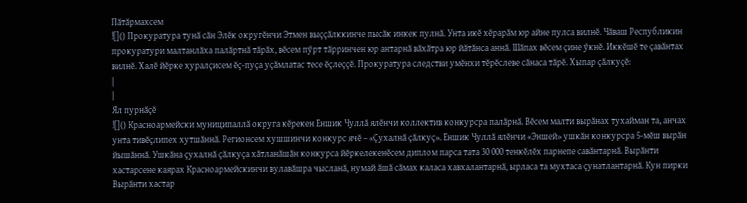Пӑтӑрмахсем
![]() Прокуратура тунӑ сӑн Элӗк округӗнчи Этмен выҫҫӑлккинче пысӑк инкек пулнӑ. Унта икӗ хӗрарӑм юр айне пулса вилнӗ. Чӑваш Республикин прокуратури малтанлӑха палӑртнӑ тӑрӑх, вӗсем пӳрт тӑрринчен юр антарнӑ вӑхӑтра юр йӑтӑнса аннӑ. Шӑпах вӗсем ҫине ӳкнӗ. Иккӗшӗ те ҫавӑнтах вилнӗ. Халӗ йӗрке хуралҫисем ӗҫ-пуҫа уҫӑмлатас тесе ӗҫлеҫҫӗ. Прокуратура следстви умӗнхи тӗрӗслеве сӑнаса тӑрӗ. Хыпар ҫӑлкуҫӗ:
|
|
Ял пурнӑҫӗ
![]() Красноармейски муниципаллӑ округа кӗрекен Еншик Чуллӑ ялӗнчи коллектив конкурсра палӑрнӑ. Вӗсем малти вырӑнах тухайман та, анчах унта тивӗҫлипех хутшӑннӑ. Регионсем хушшинчи конкурс ячӗ – «Ҫухалнӑ ҫӑлкуҫ». Еншик Чуллӑ ялӗнчи «Эншей» ушкӑн конкурсра 5-мӗш вырӑн йышӑннӑ. Ушкӑна ҫухалнӑ ҫӑлкуҫа хӑтланӑшӑн конкурса йӗркелекенӗсем диплом парса тата 30 000 тенкӗлӗх парнепе савӑнтарнӑ. Вырӑнти хастарсене каярах Красноармейскинчи вулавӑшра чысланӑ, нумай ӑшӑ сӑмах каласа хавхалантарнӑ, ырласа та мухтаса ҫунатлантарнӑ. Кун пирки Вырӑнти хастар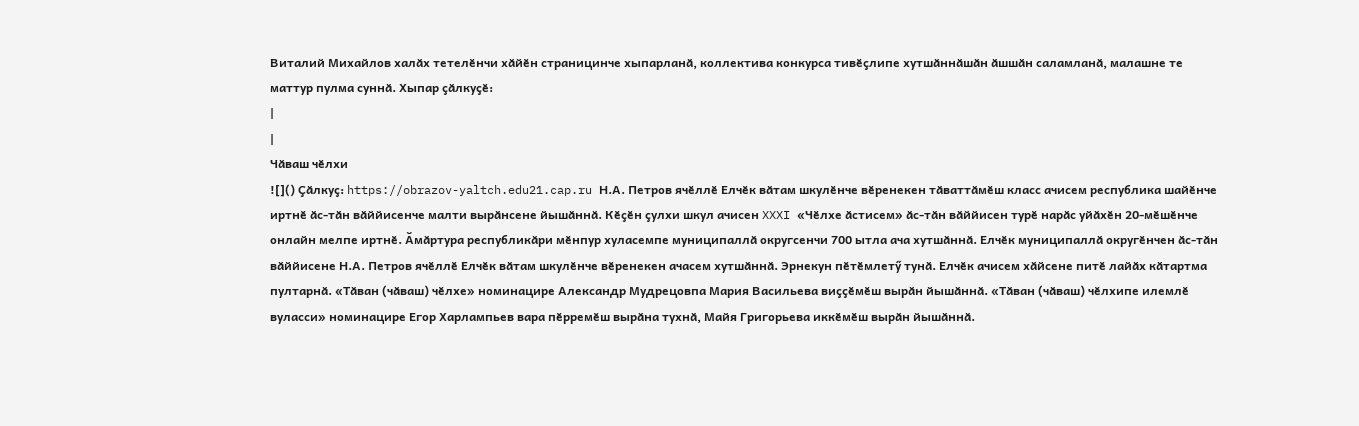Виталий Михайлов халӑх тетелӗнчи хӑйӗн страницинче хыпарланӑ, коллектива конкурса тивӗҫлипе хутшӑннӑшӑн ӑшшӑн саламланӑ, малашне те маттур пулма суннӑ. Хыпар ҫӑлкуҫӗ:
|
|
Чӑваш чӗлхи
![]() Ҫӑлкуҫ: https://obrazov-yaltch.edu21.cap.ru Н.А. Петров ячӗллӗ Елчӗк вӑтам шкулӗнче вӗренекен тӑваттӑмӗш класс ачисем республика шайӗнче иртнӗ ӑс-тӑн вӑййисенче малти вырӑнсене йышӑннӑ. Кӗҫӗн ҫулхи шкул ачисен XXXI «Чӗлхе ӑстисем» ӑс-тӑн вӑййисен турӗ нарӑс уйӑхӗн 20-мӗшӗнче онлайн мелпе иртнӗ. Ӑмӑртура республикӑри мӗнпур хуласемпе муниципаллӑ округсенчи 700 ытла ача хутшӑннӑ. Елчӗк муниципаллӑ округӗнчен ӑс-тӑн вӑййисене Н.А. Петров ячӗллӗ Елчӗк вӑтам шкулӗнче вӗренекен ачасем хутшӑннӑ. Эрнекун пӗтӗмлетӳ тунӑ. Елчӗк ачисем хӑйсене питӗ лайӑх кӑтартма пултарнӑ. «Тӑван (чӑваш) чӗлхе» номинацире Александр Мудрецовпа Мария Васильева виҫҫӗмӗш вырӑн йышӑннӑ. «Тӑван (чӑваш) чӗлхипе илемлӗ вуласси» номинацире Егор Харлампьев вара пӗрремӗш вырӑна тухнӑ, Майя Григорьева иккӗмӗш вырӑн йышӑннӑ.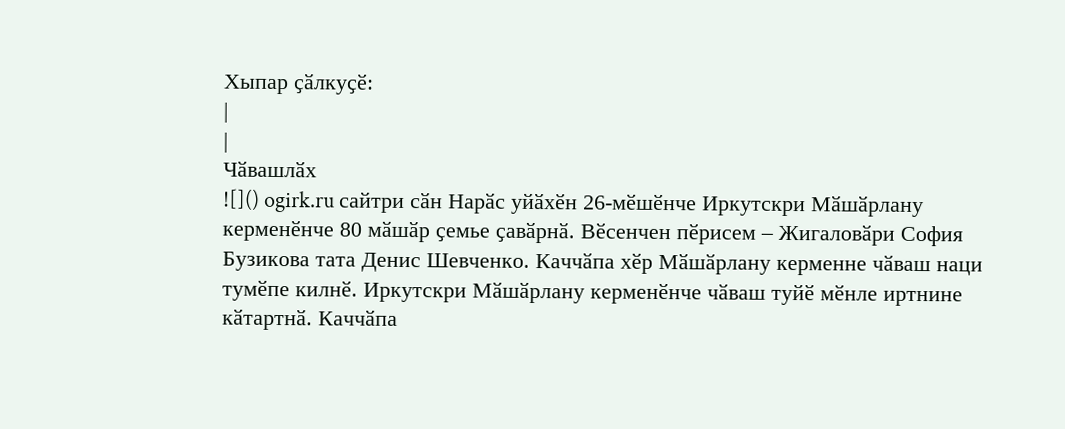Хыпар ҫӑлкуҫӗ:
|
|
Чӑвашлӑх
![]() ogirk.ru сайтри сӑн Нарӑс уйӑхӗн 26-мӗшӗнче Иркутскри Мӑшӑрлану керменӗнче 80 мӑшӑр ҫемье ҫавӑрнӑ. Вӗсенчен пӗрисем – Жигаловӑри София Бузикова тата Денис Шевченко. Каччӑпа хӗр Мӑшӑрлану керменне чӑваш наци тумӗпе килнӗ. Иркутскри Мӑшӑрлану керменӗнче чӑваш туйӗ мӗнле иртнине кӑтартнӑ. Каччӑпа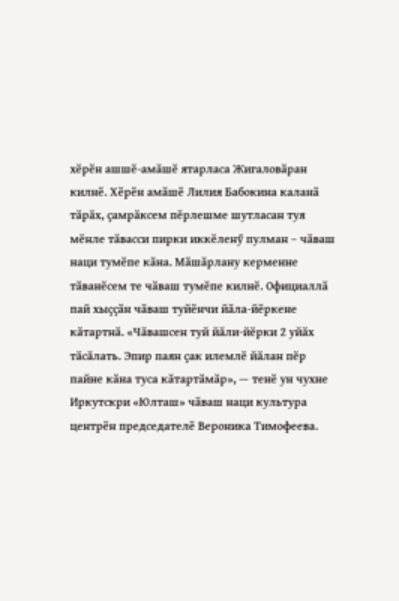хӗрӗн ашшӗ-амӑшӗ ятарласа Жигаловӑран килнӗ. Хӗрӗн амӑшӗ Лилия Бабокина каланӑ тӑрӑх, ҫамрӑксем пӗрлешме шутласан туя мӗнле тӑвасси пирки иккӗленӳ пулман – чӑваш наци тумӗпе кӑна. Мӑшӑрлану керменне тӑванӗсем те чӑваш тумӗпе килнӗ. Официаллӑ пай хыҫҫӑн чӑваш туйӗнчи йӑла-йӗркене кӑтартнӑ. «Чӑвашсен туй йӑли-йӗрки 2 уйӑх тӑсӑлать. Эпир паян ҫак илемлӗ йӑлан пӗр пайне кӑна туса кӑтартӑмӑр», — тенӗ ун чухне Иркутскри «Юлташ» чӑваш наци культура центрӗн председателӗ Вероника Тимофеева.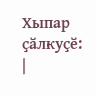Хыпар ҫӑлкуҫӗ:
|